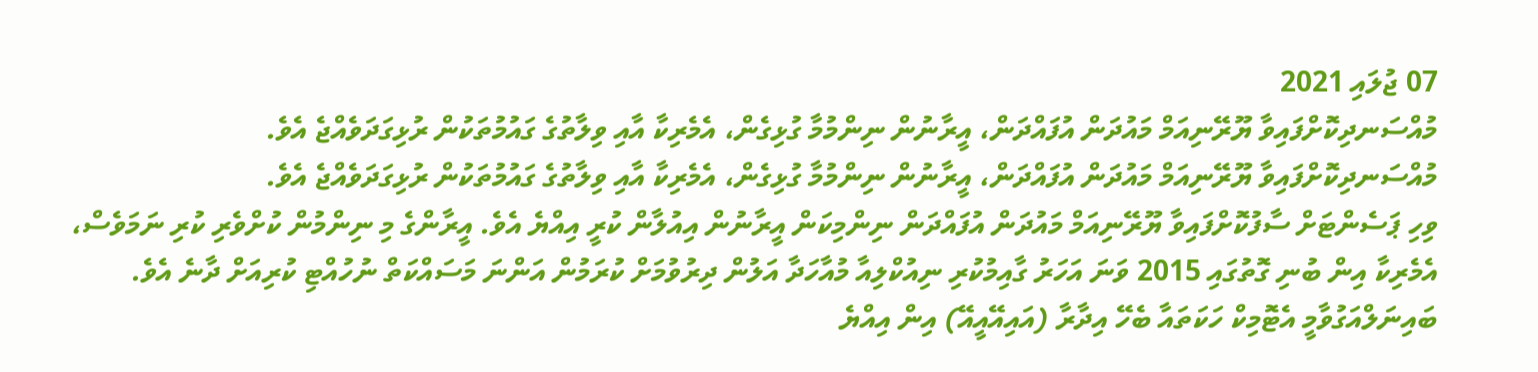07 ޖުލައި 2021
މުއްސަނދިކޮށްފައިވާ ޔޫރޭނިއަމް މައުދަން އުފައްދަން، އީރާނުން ނިންމުމާ ގުޅިގެން، އެމެރިކާ އާއި ވިލާތުގެ ގައުމުތަކުން ރުޅިގަދަވެއްޖެ އެވެ.
މުއްސަނދިކޮށްފައިވާ ޔޫރޭނިއަމް މައުދަން އުފައްދަން، އީރާނުން ނިންމުމާ ގުޅިގެން، އެމެރިކާ އާއި ވިލާތުގެ ގައުމުތަކުން ރުޅިގަދަވެއްޖެ އެވެ.
ވިހި ޕަސެންޓަށް ސާފުކޮށްފައިވާ ޔޫރޭނިއަމް މައުދަން އުފައްދަން ނިންމިކަން އީރާނުން އިއުލާން ކުރީ އިއްޔެ އެވެ. އީރާންގެ މި ނިންމުން ކުށްވެރި ކުރި ނަމަވެސް، އެމެރިކާ އިން ބުނި ގޮތުގައި 2015 ވަނަ އަހަރު ގާއިމުކުރި ނިއުކްލިއާ މުއާހަދާ އަލުން ދިރުވުމަށް ކުރަމުން އަންނަ މަސައްކަތް ނުހުއްޓި ކުރިއަށް ދާނެ އެވެ.
ބައިނަލްއަގުވާމީ އެޓޮމިކް ހަކަތައާ ބެހޭ އިދާރާ (އައިއޭއީއޭ) އިން އިއްޔެ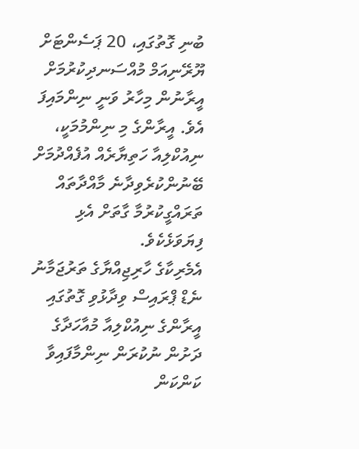ބުނި ގޮތުގައި، 20 ޕަސެންޓަށް ޔޫރޭނިއަމް މުއްސަނދިކުރުމަށް އީރާނުން މިހާރު ވަނީ ނިންމައިފަ އެވެ. އީރާންގެ މި ނިންމުމަކީ، ނިއުކްލިއާ ހަތިޔާރެއް އުފެއްދުމަށް ބޭނުންކުރެވިދާނެ މާއްދާތައް ތަރައްގީކުރުމާ ގާތަށް އެޅި ފިޔަވަޅެކެވެ.
އެމެރިކާގެ ހާރިޖިއްޔާގެ ތަރުޖަމާނު ނެޑް ޕްރައިސް ވިދާޅުވި ގޮތުގައި އީރާންގެ ނިއުކްލިއާ މުއާހަދާގެ ދަށުން ނުކުރަން ނިންމާފައިވާ ކަންކަން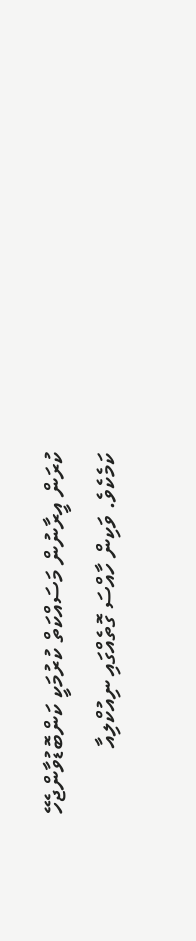ކުރަން އީރާނުން މަސައްކަތް ކުރުމަކީ ކަންބޮޑުވާންޖެހޭ ކަމެކެވެ. ވަކިން ހާއްސަ ގޮތެއްގައި ނިއުކްލިއާ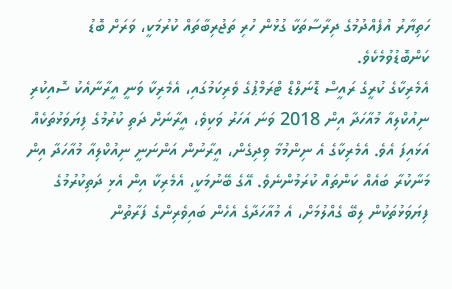ހަތިޔާރު އުފެއްދުމުގެ ދިރާސާތަކާ ގުޅުން ހުރި ތަޖުރިބާތައް ކުރުމަކީ، ވަރަށް ބޮޑު ކަންބޮޑުވުމެކެވެ.
އެމެރިކާގެ ކުރީގެ ރައީސް ޑޮނަލްޑް ޓްރަމްޕުގެ ވެރިކަމުގައި، އެމެރިކާ ވަނީ އީރާނާއެކު ސޮއިކުރި ނިއުކްލިއާ މުއާހަދާ އިން 2018 ވަނަ އަހަރު ވަކިވެ، އީރާނަށް ދަތި ކުރުމުގެ ފިޔަވަޅުތަކެއް އަޅައިފަ އެވެ. އެމެރިކާގެ އެ ނިންމުމާ ވިދިގެން، އީރާނުން އަންނަނީ ނިއުކްލިއާ މުއާހަދާ އިން މަނާކުރާ ބައެއް ކަންތައް ކުރަމުންނެވެ. އޭގެ ބޭނުމަކީ، އެމެރިކާ އިން އެޅި ދަތިކުރުމުގެ ފިޔަވަޅުތަކުން ލިބޭ ގެއްލުމަށް، އެ މުއާހަދާގެ އެހެން ބައިވެރިންގެ ފަރާތުން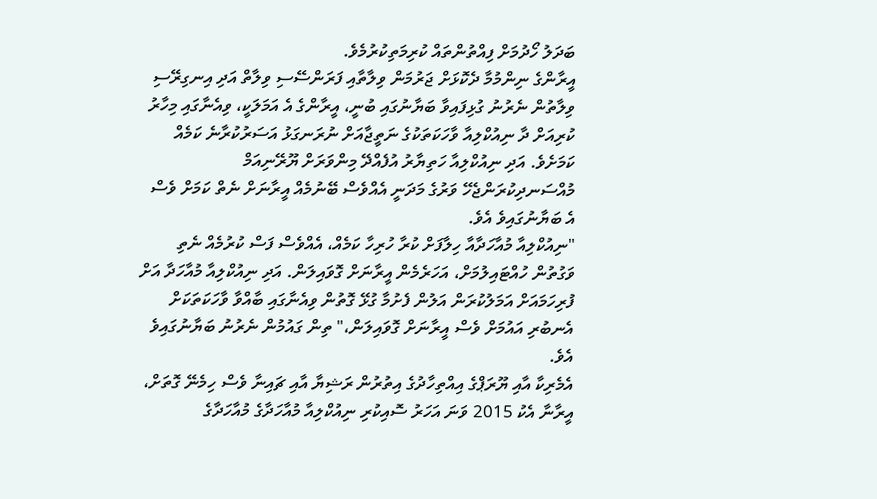ބަދަލު ހޯދުމަށް ފިއްތުންތައް ކުރިމަތިކުރުމެވެ.
އީރާންގެ ނިންމުމާ ދެކޮޅަށް ޖަރުމަން ވިލާތާއި ފަރަންސޭސި ވިލާތް އަދި އިނގިރޭސި ވިލާތުން ނެރުނު ގުޅިފައިވާ ބަޔާނުގައި ބުނީ، އީރާންގެ އެ އަމަލަކީ، ވިއެނާގައި މިހާރު ކުރިއަށް ދާ ނިއުކްލިއާ ވާހަކަތަކުގެ ނަތީޖާއަށް ނުރަނގަޅު އަސަރުކުރާނެ ކަމެއް ކަމަށެވެ. އަދި ނިއުކްލިއާ ހަތިޔާރު އުފެއްދޭ މިންވަރަށް ޔޫރޭނިއަމް މުއްސަނދިކުރަންޖެހޭ ވަރުގެ މަދަނީ އެއްވެސް ބޭނުމެއް އީރާނަށް ނެތް ކަމަށް ވެސް އެ ބަޔާނުގައިވެ އެވެ.
"ނިއުކްލިއާ މުއާހަދާއާ ހިލާފަށް ކުރާ ހުރިހާ ކަމެއް، އެއްވެސް ފަސް ކުރުމެއް ނެތި ވަގުތުން ހުއްޓައިލުމަށް، އަހަރެމެން އީރާނަށް ގޮވައިލަން. އަދި ނިއުކްލިއާ މުއާހަދާ އަށް ފުރިހަމައަށް އަމަލުކުރަން އަލުން ފެށުމާ ގުޅޭ ގޮތުން ވިއެނާގައި ބާއްވާ ވާހަކަތަކަށް އެނބުރި އައުމަށް ވެސް އީރާނަށް ގޮވައިލަން،" ތިން ގައުމުން ނެރުނު ބަޔާނުގައިވެ އެވެ.
އެމެރިކާ އާއި ޔޫރަޕްގެ އިއްތިހާދުގެ އިތުރުން ރަޝިޔާ އާއި ޗައިނާ ވެސް ހިމެނޭ ގޮތަށް، އީރާނާ އެކު 2015 ވަނަ އަހަރު ސޮއިކުރި ނިއުކްލިއާ މުއާހަދާގެ މުއާހަދާގެ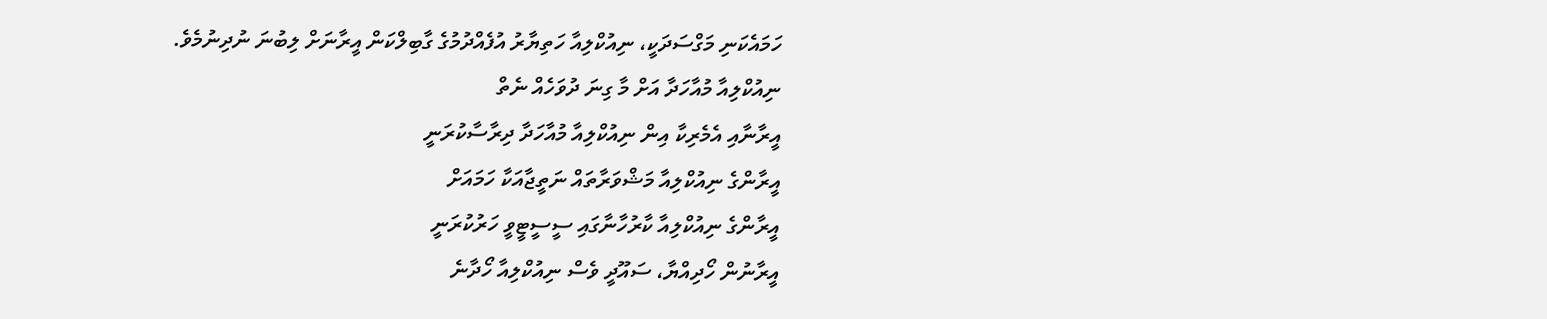ހަމައެކަނި މަގްސަދަކީ، ނިއުކްލިއާ ހަތިޔާރު އުފެއްދުމުގެ ގާބިލްކަން އީރާނަށް ލިބުނަ ނުދިނުމެވެ.
ނިއުކްލިއާ މުއާހަދާ އަށް މާ ގިނަ ދުވަހެއް ނެތް
އީރާނާއި އެމެރިކާ އިން ނިއުކްލިއާ މުއާހަދާ ދިރާސާކުރަނީ
އީރާންގެ ނިއުކްލިއާ މަޝްވަރާތައް ނަތީޖާއަކާ ހަމައަށް
އީރާންގެ ނިއުކްލިއާ ކާރުހާނާގައި ސީސީޓީވީ ހަރުކުރަނީ
އީރާނުން ހޯދިއްޔާ، ސައޫދީ ވެސް ނިއުކްލިއާ ހޯދާނެ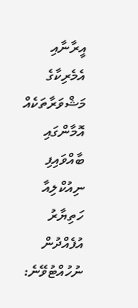އީރާނާއި އެމެރިކާގެ މަޝްވަރާތަކެއް އޮމާންގައި ބާއްވައިފި
ނިއުކްލިއާ ހަތިޔާރު އުފެއްދުން ނުހުއްޓުވޭނެ: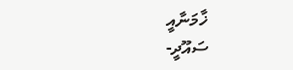ޚާމަނާއީ
ސައޫދީ-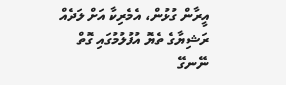އީރާން ގުޅުން، އެމެރިކާ އަށް ލަދެއް
ރަޝިޔާގެ ތެޔޮ އުފުލުމުގައި ގޮތް ނޭނގޭ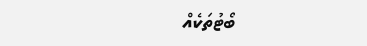ބޯޓުތަކެއް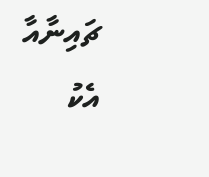ޗައިނާއާ އެކު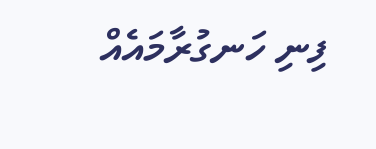ފިނި ހަނގުރާމައެއް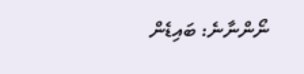ނޯންނާނެ: ބައިޑެން